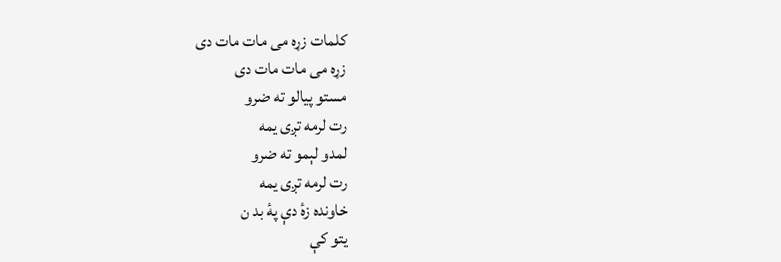كلمات زړه می مات مات دی
زړه می مات مات دی
مستو پیالو ته ضرو
رت لرمه تږی یمه
لمدو لېمو ته ضرو
رت لرمه تږی یمه
خاونده زهٔ دې پهٔ بد ن
یتو کې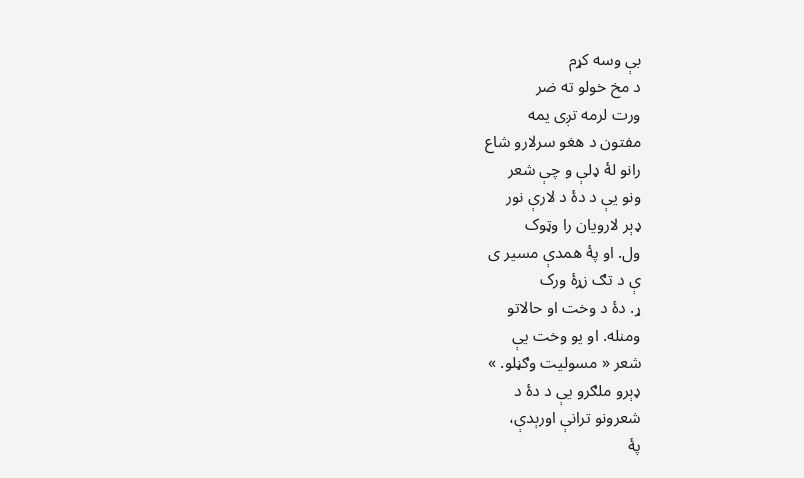بې وسه کړم
د مخ خولو ته ضر
ورت لرمه تږی یمه
مفتون د هغو سرلارو شاع
رانو لهٔ ډلې و چې شعر
ونو یې د دهٔ د لارې نور
ډېر لارویان را وټوک
ول. او پهٔ همدې مسیر ی
ې د تګ زړهٔ ورک
ړ. دهٔ د وخت او حالاتو
ومنله. او یو وخت یې
شعر « مسولیت وګڼلو. »
ډېرو ملګرو یې د دهٔ د
شعرونو ترانې اورېدې،
پهٔ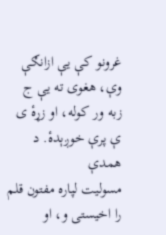غرونو کې یې ازانګې
وې، هغوی ته یې ج
زبه ور کوله، او زړهٔ ی
ې پرې خوږېدهٔ. د همدې
مسولیت لپاره مفتون قلم
را اخیستی و، او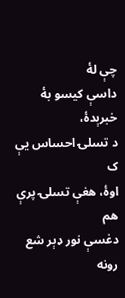چې لهٔ
داسې کیسو بهٔ خبرېدهٔ،
د تسلۍ احساس یې ک
اوهٔ، هغې تسلۍ پرې هم
دغسې نور ډېر شع
رونه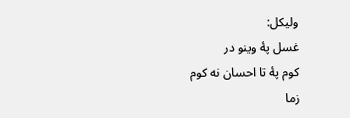ولیکل:
غسل پهٔ وینو در
کوم پهٔ تا احسان نه کوم
زما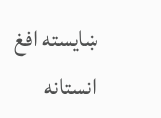ښایسته افغ
انستانه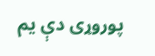پوروړی دې یم